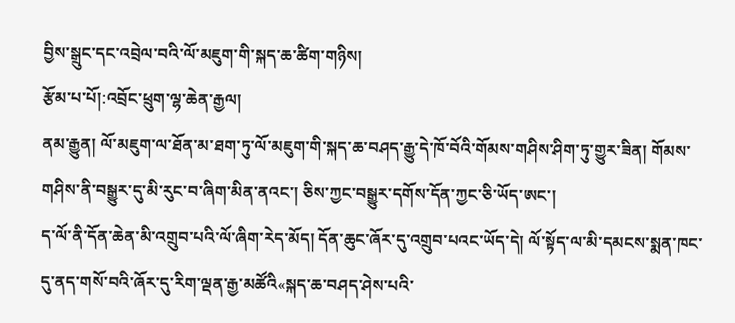བྱིས་སྒྲུང་དང་འབྲེལ་བའི་ལོ་མཇུག་གི་སྐད་ཆ་ཚིག་གཉིས།
རྩོམ་པ་པོ།:འབྲོང་ཕྲུག་ལྷ་ཆེན་རྒྱལ།
ནམ་རྒྱུན། ལོ་མཇུག་ལ་ཐོན་མ་ཐག་ཏུ་ལོ་མཇུག་གི་སྐད་ཆ་བཤད་རྒྱུ་དེ་ཁོ་བོའི་གོམས་གཤིས་ཤིག་ཏུ་གྱུར་ཟིན། གོམས་གཤིས་ནི་བསྒྱུར་དུ་མི་རུང་བ་ཞིག་མིན་ནའང་། ཅིས་ཀྱང་བསྒྱུར་དགོས་དོན་ཀྱང་ཅི་ཡོད་ཨང་།
ད་ལོ་ནི་དོན་ཆེན་མི་འགྲུབ་པའི་ལོ་ཞིག་རེད་མོད། དོན་ཆུང་ཞོར་དུ་འགྲུབ་པའང་ཡོད་དེ། ལོ་སྟོད་ལ་མི་དམངས་སྨན་ཁང་དུ་ནད་གསོ་བའི་ཞོར་དུ་རིག་ལྡན་རྒྱ་མཚོའི«སྐད་ཆ་བཤད་ཤེས་པའི་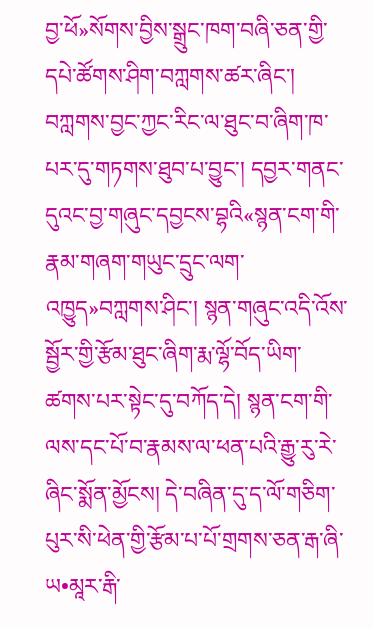བྱ་ཕོ»སོགས་བྱིས་སྒྲུང་ཁག་བཞི་ཅན་གྱི་དཔེ་ཚོགས་ཤིག་བཀླགས་ཚར་ཞིང་། བཀླགས་བྱང་ཀྱང་རིང་ལ་ཐུང་བ་ཞིག་ཁ་པར་དུ་གཏགས་ཐུབ་པ་བྱུང་། དབྱར་གནང་དུའང་བྱ་གཞུང་དབྱངས་བྷའི«སྙན་ངག་གི་རྣམ་གཞག་གཡུང་དྲུང་ལག་འཁྱུད»བཀླགས་ཤིང་། སྙན་གཞུང་འདི་འོས་སྦྱོར་གྱི་རྩོམ་ཐུང་ཞིག་རྨ་ལྷོ་བོད་ཡིག་ཚགས་པར་སྟེང་དུ་བཀོད་དེ། སྙན་ངག་གི་ལས་དང་པོ་བ་རྣམས་ལ་ཕན་པའི་རྒྱུ་རུ་རེ་ཞིང་སྨོན་མྱོངས། དེ་བཞིན་དུ་ད་ལོ་གཅིག་པུར་སི་ཕེན་གྱི་རྩོམ་པ་པོ་གྲགས་ཅན་རྒ་ཞི་ཡ•མཱར་རྒི་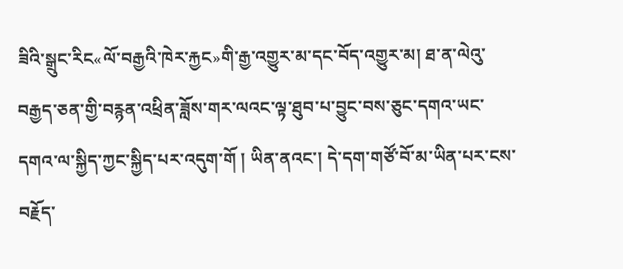ཟིའི་སྒྲུང་རིང«ལོ་བརྒྱའི་ཁེར་རྐྱང»གི་རྒྱ་འགྱུར་མ་དང་བོད་འགྱུར་མ། ཐ་ན་ལེའུ་བརྒྱད་ཅན་གྱི་བརྙན་འཕྲིན་ཟློས་གར་ལའང་ལྟ་ཐུབ་པ་བྱུང་བས་ཅུང་དགའ་ཡང་དགའ་ལ་སྐྱིད་ཀྱང་སྐྱིད་པར་འདུག་གོ ། ཡིན་ནའང་། དེ་དག་གཙོ་བོ་མ་ཡིན་པར་ངས་བརྗོད་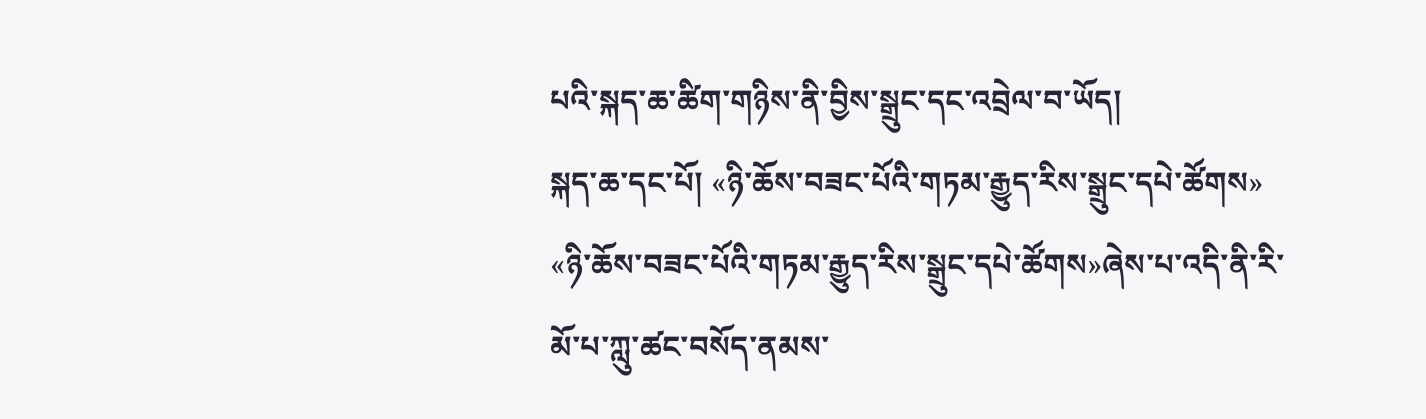པའི་སྐད་ཆ་ཚིག་གཉིས་ནི་བྱིས་སྒྲུང་དང་འབྲེལ་བ་ཡོད།
སྐད་ཆ་དང་པོ། «ཉི་ཆོས་བཟང་པོའི་གཏམ་རྒྱུད་རིས་སྒྲུང་དཔེ་ཚོགས»
«ཉི་ཆོས་བཟང་པོའི་གཏམ་རྒྱུད་རིས་སྒྲུང་དཔེ་ཚོགས»ཞེས་པ་འདི་ནི་རི་མོ་པ་ཀླུ་ཚང་བསོད་ནམས་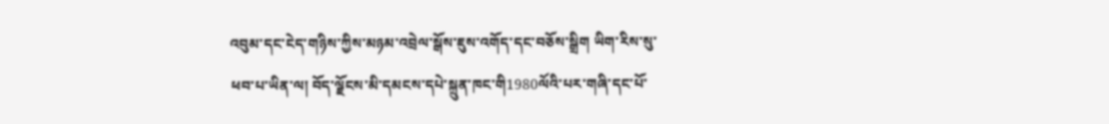འབུམ་དང་ངེད་གཉིས་ཀྱིས་མཉམ་འབྲེལ་སྒོས་ཇུས་འགོད་དང་བཅོས་སྒྲིག ཡིག་རིས་སུ་ཕབ་པ་ཡིན་ལ། བོད་ལྗོངས་མི་དམངས་དཔེ་སྐྲུན་ཁང་གི1980ལོའི་པར་གཞི་དང་པོ་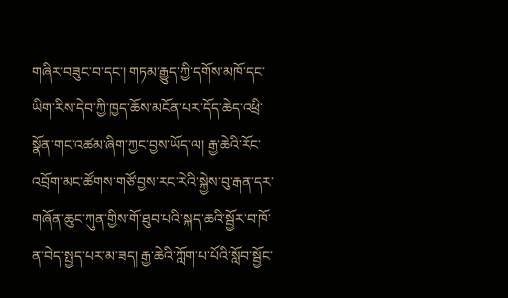གཞིར་བཟུང་བ་དང་། གཏམ་རྒྱུད་ཀྱི་དགོས་མཁོ་དང་ཡིག་རིས་དེབ་ཀྱི་ཁྱད་ཆོས་མངོན་པར་དོད་ཆེད་འཕྲི་སྣོན་གང་འཚམ་ཞིག་ཀྱང་བྱས་ཡོད་ལ། རྒྱ་ཆེའི་རོང་འབྲོག་མང་ཚོགས་གཙོ་བྱས་རང་རེའི་སྐྱེས་བུ་རྒན་དར་གཞོན་ཆུང་ཀུན་གྱིས་གོ་ཐུབ་པའི་སྐད་ཆའི་སྦྱོར་བ་ཁོ་ན་བེད་སྤྱད་པར་མ་ཟད། རྒྱ་ཆེའི་ཀློག་པ་པོའི་སློབ་སྦྱོང་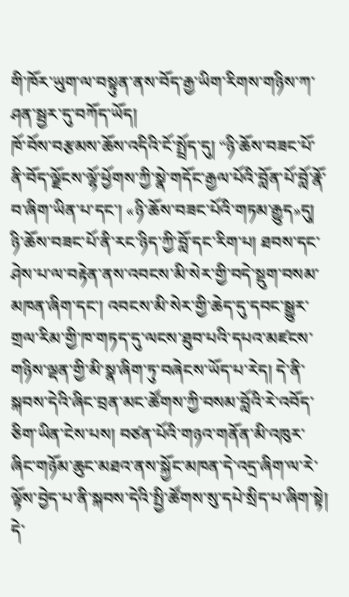གི་ཁོར་ཡུག་ལ་བསྟུན་ནས་བོད་རྒྱ་ཡིག་རིགས་གཉིས་ཀ་ཤན་སྦྱར་དུ་བཀོད་ཡོད།
ཁོ་བོས་བརྩམས་ཆོས་འདིའི་ངོ་སྤྲོད་དུ། “ཉི་ཆོས་བཟང་པོ་ནི་བོད་ལྗོངས་ལྷོ་ཕྱོགས་ཀྱི་སྣེ་གདོང་རྒྱལ་པོའི་བློན་པོ་བློ་རྣོ་བ་ཞིག་ཡིན་པ་དང་། «ཉི་ཆོས་བཟང་པོའི་གཏམ་རྒྱུད»དུ། ཉི་ཆོས་བཟང་པོ་ནི་རང་ཉིད་ཀྱི་བློ་དང་རིག་པ། ཐབས་དང་ཤེས་པ་ལ་བརྟེན་ནས་འབངས་མི་སེར་གྱི་བདེ་སྡུག་བསམ་མཁན་ཞིག་དང་། འབངས་མི་སེར་གྱི་ཆེད་དུ་དབང་སྒྱུར་གྲལ་རིམ་གྱི་ཁ་གཏད་དུ་ལངས་ཐུབ་པའི་དཔའ་མཛངས་གཉིས་ལྡན་གྱི་མི་སྣ་ཞིག་ཏུ་བཞེངས་ཡོད་པ་རེད། དེ་ནི་སྐབས་དེའི་ཞིང་བྲན་མང་ཚོགས་ཀྱི་བསམ་བློའི་རེ་འབོད་ཅིག་ཡིན་ངེས་པས། བཙན་པོའི་གཉའ་གནོན་མི་འཁུར་ཞིང་གཉོམ་ཆུང་མཐའ་ནས་སྐྱོང་མཁན་དེ་འདྲ་ཞིག་ལ་རེ་ལྟོས་བྱེད་པ་ནི་སྐབས་དེའི་སྤྱི་ཚོགས་སུ་དཔེ་སྲིད་པ་ཞིག་སྟེ། དེ་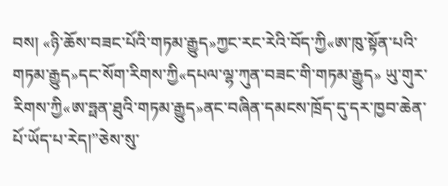བས། «ཉི་ཆོས་བཟང་པོའི་གཏམ་རྒྱུད»ཀྱང་རང་རེའི་བོད་ཀྱི«ཨ་ཁུ་སྟོན་པའི་གཏམ་རྒྱུད»དང་སོག་རིགས་ཀྱི«དཔལ་ལྷ་ཀུན་བཟང་གི་གཏམ་རྒྱུད» ཡུ་གུར་རིགས་ཀྱི«ཨ་ཧྥན་ཐུའི་གཏམ་རྒྱུད»ནང་བཞིན་དམངས་ཁྲོད་དུ་དར་ཁྱབ་ཆེན་པོ་ཡོད་པ་རེད།”ཅེས་སུ་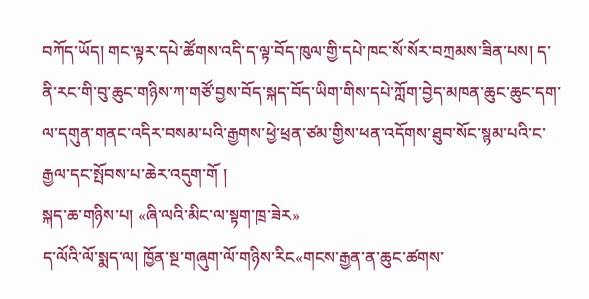བཀོད་ཡོད། གང་ལྟར་དཔེ་ཚོགས་འདི་ད་ལྟ་བོད་ཁུལ་གྱི་དཔེ་ཁང་སོ་སོར་བཀྲམས་ཟིན་པས། ད་ནི་རང་གི་བུ་ཆུང་གཉིས་ཀ་གཙོ་བྱས་བོད་སྐད་བོད་ཡིག་གིས་དཔེ་ཀློག་བྱེད་མཁན་ཆུང་ཆུང་དག་ལ་དགུན་གནང་འདིར་བསམ་པའི་རྒྱགས་ཕྱེ་ཕྲན་ཙམ་གྱིས་ཕན་འདོགས་ཐུབ་སོང་སྙམ་པའི་ང་རྒྱལ་དང་སྤོབས་པ་ཆེར་འདུག་གོ །
སྐད་ཆ་གཉིས་པ། «ཞི་ལའི་མིང་ལ་སྟག་ཁྲ་ཟེར»
ད་ལོའི་ལོ་སྨད་ལ། ཁྱོན་སྔ་གཞུག་ལོ་གཉིས་རིང«གངས་རྒྱན་ན་ཆུང་ཚགས་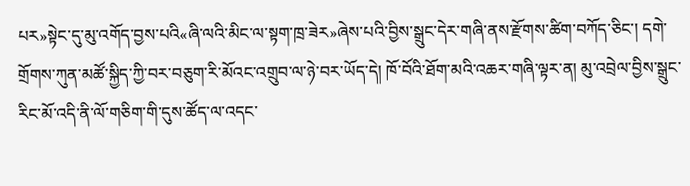པར»སྟེང་དུ་མུ་འགོད་བྱས་པའི«ཞི་ལའི་མིང་ལ་སྟག་ཁྲ་ཟེར»ཞེས་པའི་བྱིས་སྒྲུང་དེར་གཞི་ནས་རྫོགས་ཚིག་བཀོད་ཅིང་། དགེ་གྲོགས་ཀུན་མཚོ་སྐྱིད་ཀྱི་བར་བཅུག་རི་མོའང་འགྲུབ་ལ་ཉེ་བར་ཡོད་དེ། ཁོ་བོའི་ཐོག་མའི་འཆར་གཞི་ལྟར་ན། མུ་འབྲེལ་བྱིས་སྒྲུང་རིང་མོ་འདི་ནི་ལོ་གཅིག་གི་དུས་ཚོད་ལ་འདང་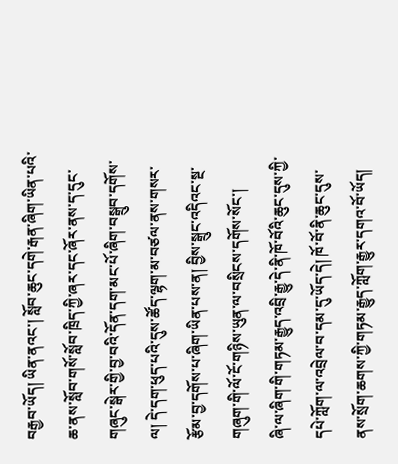བརྒྱབ་ཡོད། ཡིན་ནའང་། སློབ་ཆུང་དགེ་རྒན་ཞིག་ཡིན་པའི་ཆ་ནས་སློབ་གསོ་སློབ་ཁྲིད་ཀྱི་ཞར་དང་ཞོར་ནས་ད་དུང་གཞུང་སྒེར་གྱི་བྱ་བའི་དོན་དག་མང་པོ་ཞིག་བསྒྲུབ་དགོས་ལ། དེ་དག་ཕུད་པའི་དུས་ཚོད་ལྷག་མ་བཙལ་ནས་གསར་རྩོམ་བྱ་དགོས་པ་ཞིག་ཡིན་པས་ན། བྱིས་སྒྲུང་འདིའང་སྔ་གཞུག་གི་ལོ་ངོ་གཉིས་ཡུན་ལ་བསྲིངས་དགོས་སོང་།
ཞི་ལ་ཞིག་གི་གཏམ་རྒྱུད་འབྲི་རྒྱུ་དེ་ནི་ཁོ་བོའི་ཆུང་དུས་ཀྱི་དཔེ་ཀློག་ལ་འབྲེལ་བ་དམ་དུ་ཡོད་དེ། ཁོ་བོ་ནི་ཆུང་དུས་ནས་སྲོག་ཆགས་ཀྱི་གཏམ་རྒྱུད་ཀློག་རྒྱུར་དགའ་བོ་ཡོད།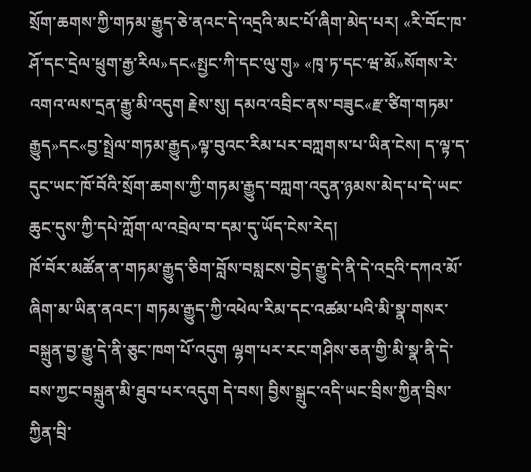སྲོག་ཆགས་ཀྱི་གཏམ་རྒྱུད་ཅེ་ནའང་དེ་འདྲའི་མང་པོ་ཞིག་མེད་པར། «རི་བོང་ཁ་ཤོ་དང་དྲེལ་ཕྲུག་རྒྱ་རིལ»དང«སྤྱང་ཀི་དང་ལུ་གུ» «ཁྭ་ཏ་དང་ཝ་མོ»སོགས་རེ་འགའ་ལས་དྲན་རྒྱུ་མི་འདུག རྗེས་སུ། དམའ་འབྲིང་ནས་བཟུང«རྫ་ཙིག་གཏམ་རྒྱུད»དང«བྱ་སྤྲེལ་གཏམ་རྒྱུད»ལྟ་བུའང་རིམ་པར་བཀླགས་པ་ཡིན་ངེས། ད་ལྟ་ད་དུང་ཡང་ཁོ་བོའི་སྲོག་ཆགས་ཀྱི་གཏམ་རྒྱུད་བཀླག་འདུན་ཉམས་མེད་པ་དེ་ཡང་ཆུང་དུས་ཀྱི་དཔེ་ཀློག་ལ་འབྲེལ་བ་དམ་དུ་ཡོད་ངེས་རེད།
ཁོ་བོར་མཚོན་ན་གཏམ་རྒྱུད་ཅིག་བློས་བསླངས་བྱེད་རྒྱུ་དེ་ནི་དེ་འདྲའི་དཀའ་མོ་ཞིག་མ་ཡིན་ནའང་། གཏམ་རྒྱུད་ཀྱི་འཕེལ་རིམ་དང་འཚམ་པའི་མི་སྣ་གསར་བསྐྲུན་བྱ་རྒྱུ་དེ་ནི་ཅུང་ཁག་པོ་འདུག ལྷག་པར་རང་གཤིས་ཅན་གྱི་མི་སྣ་ནི་དེ་བས་ཀྱང་བསྐྲུན་མི་ཐུབ་པར་འདུག དེ་བས། བྱིས་སྒྲུང་འདི་ཡང་བྲིས་ཀྱིན་བྲིས་ཀྱིན་བྲི་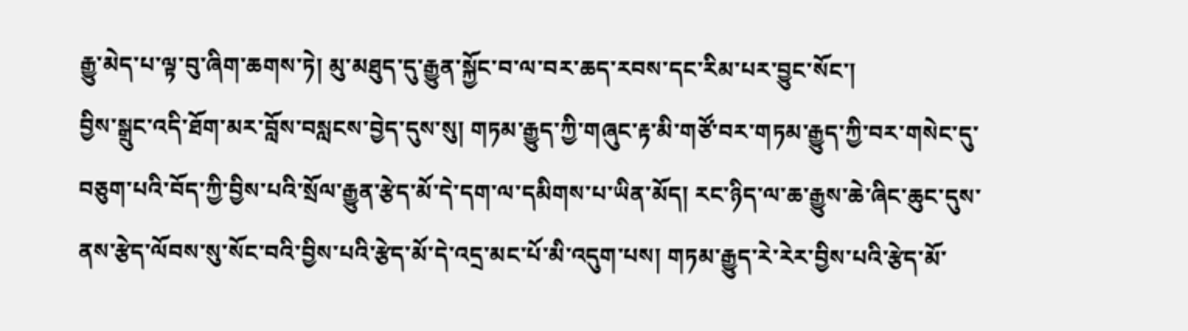རྒྱུ་མེད་པ་ལྟ་བུ་ཞིག་ཆགས་ཏེ། མུ་མཐུད་དུ་རྒྱུན་སྐྱོང་བ་ལ་བར་ཆད་རབས་དང་རིམ་པར་བྱུང་སོང་།
བྱིས་སྒྲུང་འདི་ཐོག་མར་བློས་བསླངས་བྱེད་དུས་སུ། གཏམ་རྒྱུད་ཀྱི་གཞུང་རྟ་མི་གཙོ་བར་གཏམ་རྒྱུད་ཀྱི་བར་གསེང་དུ་བཅུག་པའི་བོད་ཀྱི་བྱིས་པའི་སྲོལ་རྒྱུན་རྩེད་མོ་དེ་དག་ལ་དམིགས་པ་ཡིན་མོད། རང་ཉིད་ལ་ཆ་རྒྱུས་ཆེ་ཞིང་ཆུང་དུས་ནས་རྩེད་ལོབས་སུ་སོང་བའི་བྱིས་པའི་རྩེད་མོ་དེ་འདྲ་མང་པོ་མི་འདུག་པས། གཏམ་རྒྱུད་རེ་རེར་བྱིས་པའི་རྩེད་མོ་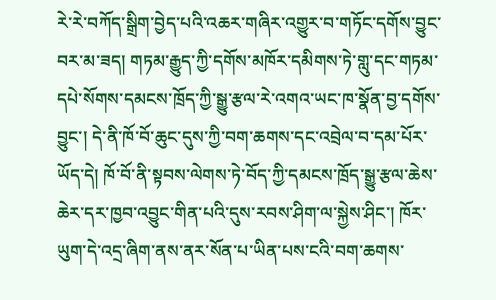རེ་རེ་བཀོད་སྒྲིག་བྱེད་པའི་འཆར་གཞིར་འགྱུར་བ་གཏོང་དགོས་བྱུང་བར་མ་ཟད། གཏམ་རྒྱུད་ཀྱི་དགོས་མཁོར་དམིགས་ཏེ་གླུ་དང་གཏམ་དཔེ་སོགས་དམངས་ཁྲོད་ཀྱི་སྒྱུ་རྩལ་རེ་འགའ་ཡང་ཁ་སྣོན་བྱ་དགོས་བྱུང་། དེ་ནི་ཁོ་བོ་ཆུང་དུས་ཀྱི་བག་ཆགས་དང་འབྲེལ་བ་དམ་པོར་ཡོད་དེ། ཁོ་བོ་ནི་སྟབས་ལེགས་ཏེ་བོད་ཀྱི་དམངས་ཁྲོད་སྒྱུ་རྩལ་ཆེས་ཆེར་དར་ཁྱབ་འབྱུང་གིན་པའི་དུས་རབས་ཤིག་ལ་སྐྱེས་ཤིང་། ཁོར་ཡུག་དེ་འདྲ་ཞིག་ནས་ནར་སོན་པ་ཡིན་པས་ངའི་བག་ཆགས་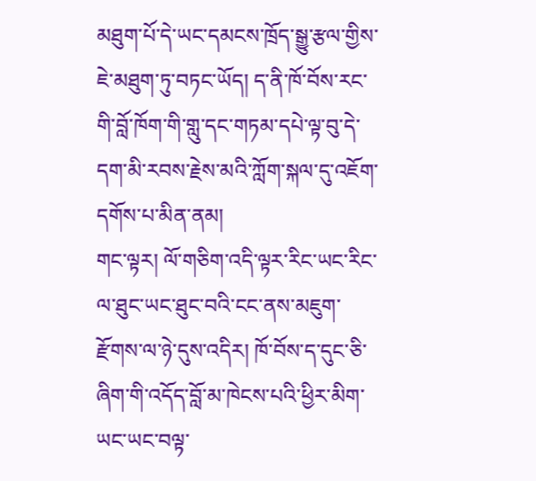མཐུག་པོ་དེ་ཡང་དམངས་ཁྲོད་སྒྱུ་རྩལ་གྱིས་ཇེ་མཐུག་ཏུ་བཏང་ཡོད། ད་ནི་ཁོ་བོས་རང་གི་བློ་ཁོག་གི་གླུ་དང་གཏམ་དཔེ་ལྟ་བུ་དེ་དག་མི་རབས་རྗེས་མའི་ཀློག་སྐལ་དུ་འཇོག་དགོས་པ་མིན་ནམ།
གང་ལྟར། ལོ་གཅིག་འདི་ལྟར་རིང་ཡང་རིང་ལ་ཐུང་ཡང་ཐུང་བའི་ངང་ནས་མཇུག་རྫོགས་ལ་ཉེ་དུས་འདིར། ཁོ་བོས་ད་དུང་ཅི་ཞིག་གི་འདོད་བློ་མ་ཁེངས་པའི་ཕྱིར་མིག་ཡང་ཡང་བལྟ་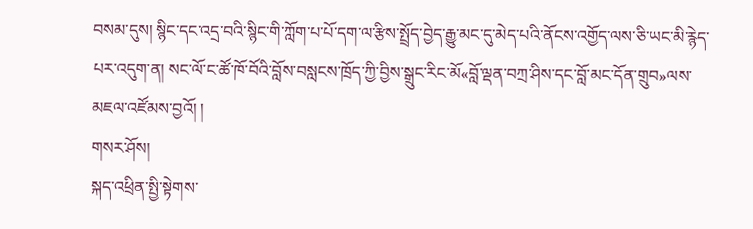བསམ་དུས། སྙིང་དང་འདྲ་བའི་སྙིང་གི་ཀློག་པ་པོ་དག་ལ་རྩིས་སྤྲོད་བྱེད་རྒྱུ་མང་དུ་མེད་པའི་ནོངས་འགྱོད་ལས་ཅི་ཡང་མི་རྙེད་པར་འདུག་ན། སང་ལོ་ང་ཚོ་ཁོ་བོའི་བློས་བསླངས་ཁྲོད་ཀྱི་བྱིས་སྒྲུང་རིང་མོ«བློ་ལྡན་བཀྲ་ཤིས་དང་བློ་མང་དོན་གྲུབ»ལས་མཇལ་འཛོམས་བྱའོ། །
གསར་ཤོས།
སྐད་འཕྲིན་སྤྱི་སྟེགས་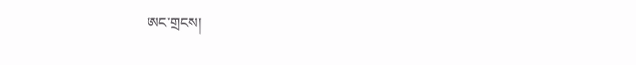ཨང་གྲངས།